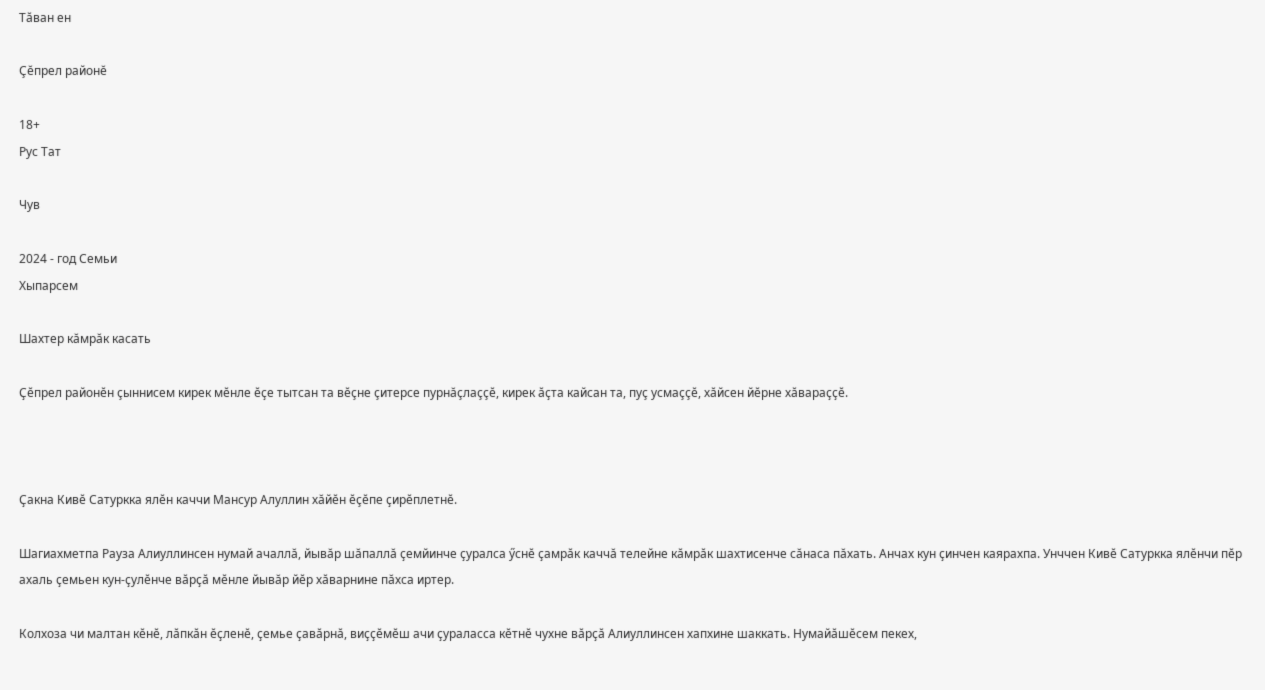Тӑван ен

Çĕпрел районĕ

18+
Рус Тат

Чув

2024 - год Семьи
Хыпарсем

Шахтер кăмрăк касать

Ҫӗпрел районӗн çыннисем кирек мӗнле ӗҫе тытсан та вӗçне çитерсе пурнăçлаççӗ, кирек ӑҫта кайсан та, пуç усмаççӗ, хӑйсен йӗрне хӑвараҫҫӗ.



Ҫакна Кивӗ Сатуркка ялӗн каччи Мансур Алуллин хăйӗн ӗçӗпе ҫирӗплетнӗ.

Шагиахметпа Рауза Алиуллинсен нумай ачаллă, йывăр шăпаллă ҫемйинче ҫуралса ӳснӗ ҫамрӑк каччă телейне кӑмрӑк шахтисенче сăнаса пăхать. Анчах кун ҫинчен каярахпа. Унччен Кивӗ Сатуркка ялӗнчи пӗр ахаль ҫемьен кун-ҫулӗнче вӑрҫӑ мӗнле йывăр йӗр хӑварнине пăхса иртер.

Колхоза чи малтан кӗнӗ, лӑпкӑн ӗҫленӗ, ҫемье ҫавӑрнӑ, виҫҫӗмӗш ачи ҫураласса кӗтнӗ чухне вӑрҫӑ Алиуллинсен хапхине шаккать. Нумайӑшӗсем пекех,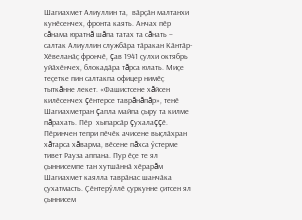Шагиахмет Алиуллин та,  вӑрҫӑн малтанхи кунӗсенчех, фронта каять. Анчах пӗр сăнама юратнă шăпа татах та сăнать – салтак Алиуллин службӑра тӑракан Кӑнтӑр-Хӗвеланӑҫ фрончӗ, çав 1941 ҫулхи октябрь уйӑхӗнчех, блокадӑра тăрса юлать. Миҫе теҫетке пин салтакпа офицер нимӗҫ тыткăнне лекет. «Фашистсене хăйсен килӗсенчех çӗнтерсе таврăнăпăр», тенӗ Шагиахметран çапла майпа ҫыру та килме пăрахать. Пӗр  хыпарсӑр çухалаççӗ. Пӗринчен тепри пӗчӗк ачисене выҫлӑхран хăтарса хăварма, вӗсене пăхса ӳстерме тивет Рауза аппана. Пур ӗҫе те ял ҫыннисемпе тан хутшӑннӑ хӗрарăм Шагиахмет каялла таврӑнас шанчӑка ҫухатмасть. Ҫӗнтерӳллӗ ҫуркунне ҫитсен ял ҫыннисем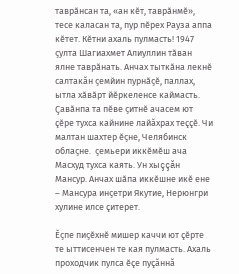таврӑнсан та, «ан кӗт, таврӑнмӗ»,  тесе каласан та, пур пӗрех Рауза аппа кӗтет. Кӗтни ахаль пулмасть! 1947 ҫулта Шагиахмет Алиуллин тӑван ялне таврӑнать. Анчах тыткӑна лекнӗ салтакăн ҫемйин пурнӑҫӗ, паллах, ытла хӑвӑрт йӗркеленсе каймасть. Ҫавӑнпа та пӗве ҫитнӗ ачасем ют çӗре тухса кайнине лайăхрах теççӗ. Чи малтан шахтер ӗҫне, Челябинск облаҫне.  ҫемьери иккӗмӗш ача Масхуд тухса каять. Ун хыççăн Мансур. Анчах шӑпа иккӗшне икӗ ене – Мансура инҫетри Якутие, Нерюнгри хулине илсе çитерет.

Ӗҫпе пиҫӗхнӗ мишер каччи ют çӗрте те ыттисенчен те кая пулмасть. Ахаль проходчик пулса ӗçе пуçăннă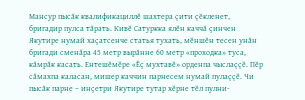Мансур пысӑк квалификациллӗ шахтера çити çӗкленет, бригадир пулса тӑрать. Кивӗ Сатуркка ялӗн каччă ҫинчен Якутире нумай хаҫатсенче статья тухать, мӗншӗн тесен унӑн бригади сменӑра 45 метр вырăнне 60 метр «проходка» туса, кӑмрӑк касать. Ентешӗмӗре «Ӗҫ мухтавӗ» орденпа чыслаççӗ. Пӗр сӑмахпа каласан, мишер каччин парнесем нумай пулаççӗ. Чи пысӑк парне – инҫетри Якутире тутар хӗрне тӗл пулни-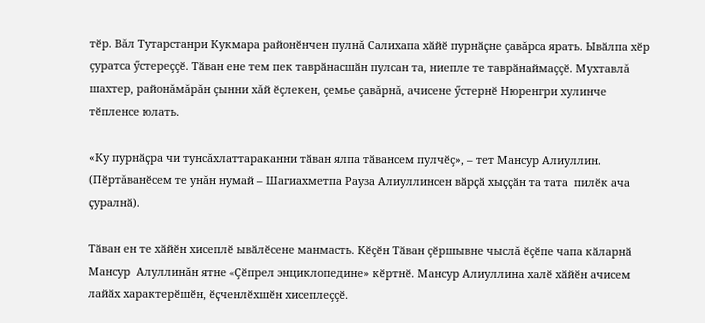тӗр. Вăл Тутарстанри Кукмара районӗнчен пулнă Салихапа хӑйӗ пурнӑҫне çавăрса ярать. Ывӑлпа хӗр çуратса ӳстереççӗ. Тӑван ене тем пек таврӑнасшӑн пулсан та, ниепле те таврӑнаймаççӗ. Мухтавлă шахтер, районăмăрăн çынни хăй ӗçлекен, çемье çавăрнă, ачисене ӳстернӗ Нюренгри хулинче тӗпленсе юлать.

«Ку пурнӑҫра чи тунсăхлаттараканни тӑван ялпа тӑвансем пулчӗç», – тет Мансур Алиуллин. (Пӗртăванӗсем те унăн нумай – Шагиахметпа Рауза Алиуллинсен вӑрҫӑ хыҫҫӑн та тата  пилӗк ача ҫуралнӑ).

Тӑван ен те хӑйӗн хисеплӗ ывӑлӗсене манмасть. Кӗçӗн Тӑван çӗршывне чыслă ӗçӗпе чапа кӑларнӑ Мансур  Алуллинăн ятне «Çӗпрел энциклопедине» кӗртнӗ. Мансур Алиуллина халӗ хӑйӗн ачисем лайӑх характерӗшӗн, ӗҫченлӗхшӗн хисеплеççӗ.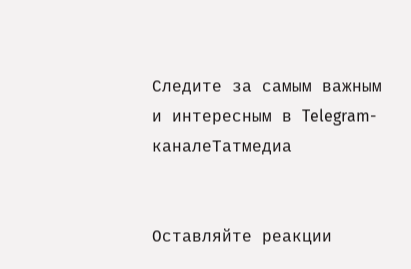Следите за самым важным и интересным в Telegram-каналеТатмедиа


Оставляйте реакции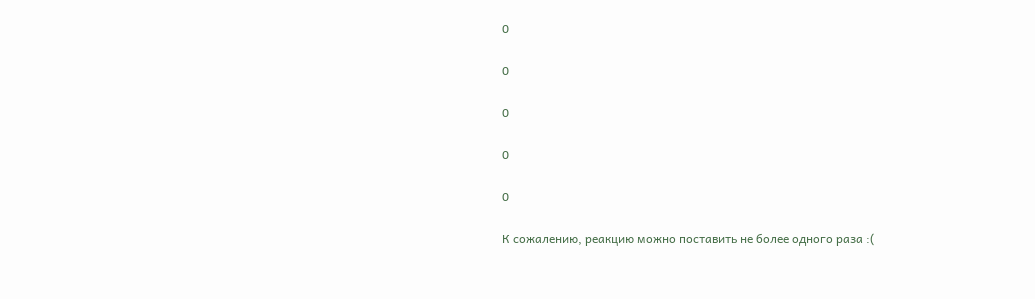0

0

0

0

0

К сожалению, реакцию можно поставить не более одного раза :(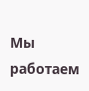Мы работаем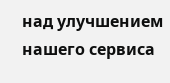над улучшением нашего сервиса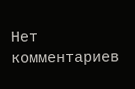Нет комментариев